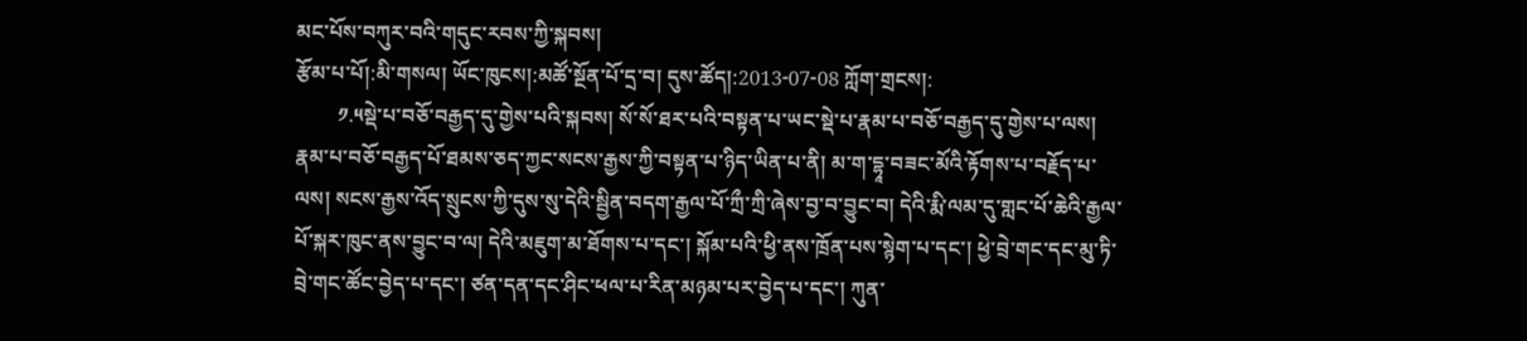མང་པོས་བཀུར་བའི་གདུང་རབས་ཀྱི་སྐབས།
རྩོམ་པ་པོ།:མི་གསལ། ཡོང་ཁུངས།:མཚོ་སྔོན་པོ་དྲ་བ། དུས་ཚོད།:2013-07-08 ཀློག་གྲངས།:
        ༡.༥སྡེ་པ་བཅོ་བརྒྱད་དུ་གྱེས་པའི་སྐབས། སོ་སོ་ཐར་པའི་བསྟན་པ་ཡང་སྡེ་པ་རྣམ་པ་བཅོ་བརྒྱད་དུ་གྱེས་པ་ལས། རྣམ་པ་བཅོ་བརྒྱད་པོ་ཐམས་ཅད་ཀྱང་སངས་རྒྱས་ཀྱི་བསྟན་པ་ཉིད་ཡིན་པ་ནི། མ་ག་དྷཱ་བཟང་མོའི་རྟོགས་པ་བརྗོད་པ་ལས། སངས་རྒྱས་འོད་སྲུངས་ཀྱི་དུས་སུ་དེའི་སྦྱིན་བདག་རྒྱལ་པོ་ཀྲྀ་ཀྲི་ཞེས་བྱ་བ་བྱུང་བ། དེའི་རྨི་ལམ་དུ་གླང་པོ་ཆེའི་རྒྱལ་པོ་སྐར་ཁུང་ནས་བྱུང་བ་ལ། དེའི་མཇུག་མ་ཐོགས་པ་དང་། སྐོམ་པའི་ཕྱི་ནས་ཁྲོན་པས་སྙེག་པ་དང་། ཕྱེ་བྲེ་གང་དང་མུ་ཏི་བྲེ་གང་ཚོང་བྱེད་པ་དང་། ཙན་དན་དང་ཤིང་ཕལ་པ་རིན་མཉམ་པར་བྱེད་པ་དང་། ཀུན་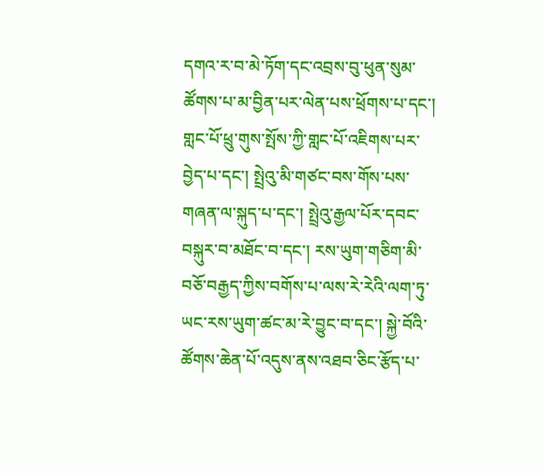དགའ་ར་བ་མེ་ཏོག་དང་འབྲས་བུ་ཕུན་སུམ་ཚོགས་པ་མ་བྱིན་པར་ལེན་པས་ཕྲོགས་པ་དང་། གླང་པོ་ཕྲུ་གུས་སྤོས་ཀྱི་གླང་པོ་འཇིགས་པར་བྱེད་པ་དང་། སྤྲེའུ་མི་གཙང་བས་གོས་པས་གཞན་ལ་སྐུད་པ་དང་། སྤྲེའུ་རྒྱལ་པོར་དབང་བསྐུར་བ་མཐོང་བ་དང་། རས་ཡུག་གཅིག་མི་བཅོ་བརྒྱད་ཀྱིས་བགོས་པ་ལས་རེ་རེའི་ལག་ཏུ་ཡང་རས་ཡུག་ཚང་མ་རེ་བྱུང་བ་དང་། སྐྱེ་བོའི་ཚོགས་ཆེན་པོ་འདུས་ནས་འཐབ་ཅིང་རྩོད་པ་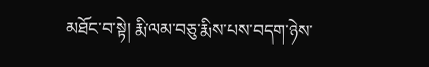མཐོང་བ་སྟེ། རྨི་ལམ་བཅུ་རྨིས་པས་བདག་ཉེས་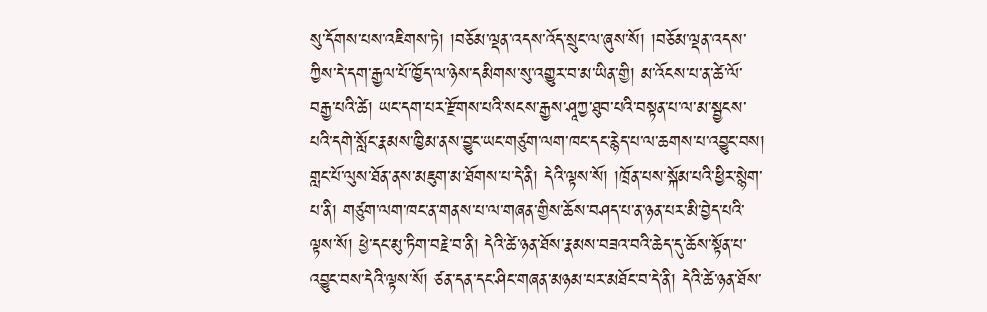སུ་དོགས་པས་འཇིགས་ཏེ། །བཅོམ་ལྡན་འདས་འོད་སྲུང་ལ་ཞུས་སོ། །བཅོམ་ལྡན་འདས་ཀྱིས་དེ་དག་རྒྱལ་པོ་ཁྱོད་ལ་ཉེས་དམིགས་སུ་འགྱུར་བ་མ་ཡིན་གྱི། མ་འོངས་པ་ན་ཚེ་ལོ་བརྒྱ་པའི་ཚེ། ཡང་དག་པར་རྫོགས་པའི་སངས་རྒྱས་ཤཱཀྱ་ཐུབ་པའི་བསྟན་པ་ལ་མ་སྦྱངས་པའི་དགེ་སློང་རྣམས་ཁྱིམ་ནས་བྱུང་ཡང་གཙུག་ལག་ཁང་དང་རྙེད་པ་ལ་ཆགས་པ་འབྱུང་བས། གླང་པོ་ལུས་ཐོན་ནས་མཇུག་མ་ཐོགས་པ་དེ་ནི། དེའི་ལྟས་སོ། །ཁྲོན་པས་སྐོམ་པའི་ཕྱིར་སྙེག་པ་ནི། གཙུག་ལག་ཁང་ན་གནས་པ་ལ་གཞན་གྱིས་ཆོས་བཤད་པ་ན་ཉན་པར་མི་བྱེད་པའི་ལྟས་སོ། ཕྱེ་དང་མུ་ཏིག་བརྗེ་བ་ནི། དེའི་ཚེ་ཉན་ཐོས་རྣམས་བཟའ་བའི་ཆེད་དུ་ཆོས་སྟོན་པ་འབྱུང་བས་དེའི་ལྟས་སོ། ཙན་དན་དང་ཤིང་གཞན་མཉམ་པར་མཐོང་བ་དེ་ནི། དེའི་ཚེ་ཉན་ཐོས་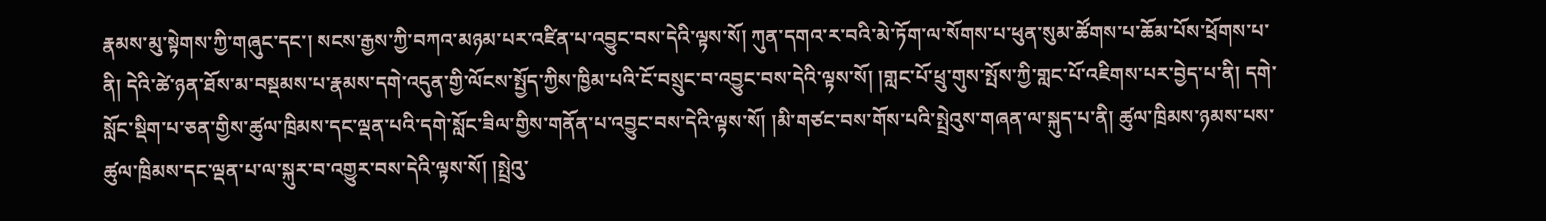རྣམས་མུ་སྟེགས་ཀྱི་གཞུང་དང་། སངས་རྒྱས་ཀྱི་བཀའ་མཉམ་པར་འཛིན་པ་འབྱུང་བས་དེའི་ལྟས་སོ། ཀུན་དགའ་ར་བའི་མེ་ཏོག་ལ་སོགས་པ་ཕུན་སུམ་ཚོགས་པ་ཆོམ་པོས་ཕྲོགས་པ་ནི། དེའི་ཚེ་ཉན་ཐོས་མ་བསྡམས་པ་རྣམས་དགེ་འདུན་གྱི་ལོངས་སྤྱོད་ཀྱིས་ཁྱིམ་པའི་ངོ་བསྲུང་བ་འབྱུང་བས་དེའི་ལྟས་སོ། །གླང་པོ་ཕྲུ་གུས་སྤོས་ཀྱི་གླང་པོ་འཇིགས་པར་བྱེད་པ་ནི། དགེ་སློང་སྡིག་པ་ཅན་གྱིས་ཚུལ་ཁྲིམས་དང་ལྡན་པའི་དགེ་སློང་ཟིལ་གྱིས་གནོན་པ་འབྱུང་བས་དེའི་ལྟས་སོ། །མི་གཙང་བས་གོས་པའི་སྤྲེའུས་གཞན་ལ་སྐུད་པ་ནི། ཚུལ་ཁྲིམས་ཉམས་པས་ཚུལ་ཁྲིམས་དང་ལྡན་པ་ལ་སྐུར་བ་འགྱུར་བས་དེའི་ལྟས་སོ། །སྤྲེའུ་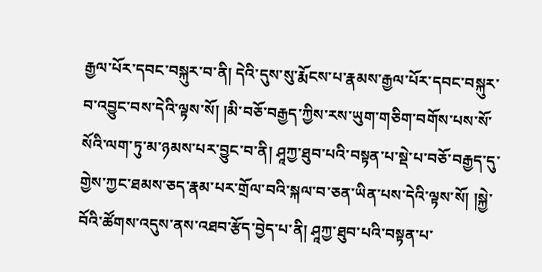རྒྱལ་པོར་དབང་བསྐུར་བ་ནི། དེའི་དུས་སུ་རྨོངས་པ་རྣམས་རྒྱལ་པོར་དབང་བསྐུར་བ་འབྱུང་བས་དེའི་ལྟས་སོ། །མི་བཅོ་བརྒྱད་ཀྱིས་རས་ཡུག་གཅིག་བགོས་པས་སོ་སོའི་ལག་ཏུ་མ་ཉམས་པར་བྱུང་བ་ནི། ཤཱཀྱ་ཐུབ་པའི་བསྟན་པ་སྡེ་པ་བཅོ་བརྒྱད་དུ་གྱེས་ཀྱང་ཐམས་ཅད་རྣམ་པར་གྲོལ་བའི་སྐལ་བ་ཅན་ཡིན་པས་དེའི་ལྟས་སོ། །སྐྱེ་བོའི་ཚོགས་འདུས་ནས་འཐབ་རྩོད་བྱེད་པ་ནི། ཤཱཀྱ་ཐུབ་པའི་བསྟན་པ་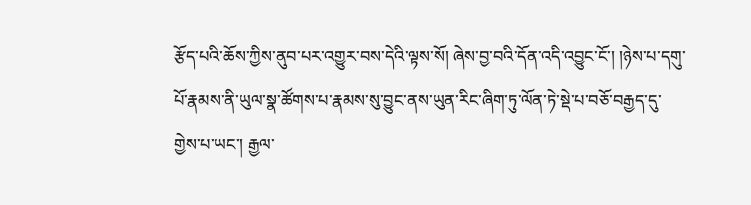རྩོད་པའི་ཆོས་ཀྱིས་ནུབ་པར་འགྱུར་བས་དེའི་ལྟས་སོ། ཞེས་བྱ་བའི་དོན་འདི་འབྱུང་ངོ་། །ཉེས་པ་དགུ་པོ་རྣམས་ནི་ཡུལ་སྣ་ཚོགས་པ་རྣམས་སུ་བྱུང་ནས་ཡུན་རིང་ཞིག་ཏུ་ལོན་ཏེ་སྡེ་པ་བཅོ་བརྒྱད་དུ་གྱེས་པ་ཡང་། རྒྱལ་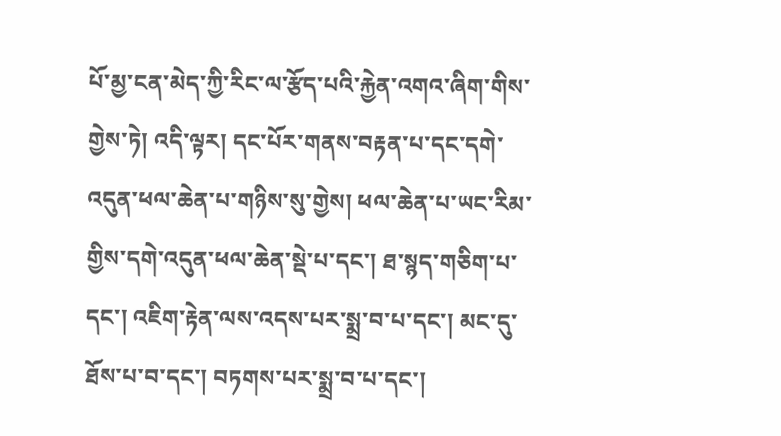པོ་མྱ་ངན་མེད་ཀྱི་རིང་ལ་རྩོད་པའི་རྐྱེན་འགའ་ཞིག་གིས་གྱེས་ཏེ། འདི་ལྟར། དང་པོར་གནས་བརྟན་པ་དང་དགེ་འདུན་ཕལ་ཆེན་པ་གཉིས་སུ་གྱེས། ཕལ་ཆེན་པ་ཡང་རིམ་གྱིས་དགེ་འདུན་ཕལ་ཆེན་སྡེ་པ་དང་། ཐ་སྙད་གཅིག་པ་དང་། འཇིག་རྟེན་ལས་འདས་པར་སྨྲ་བ་པ་དང་། མང་དུ་ཐོས་པ་བ་དང་། བཏགས་པར་སྨྲ་བ་པ་དང་།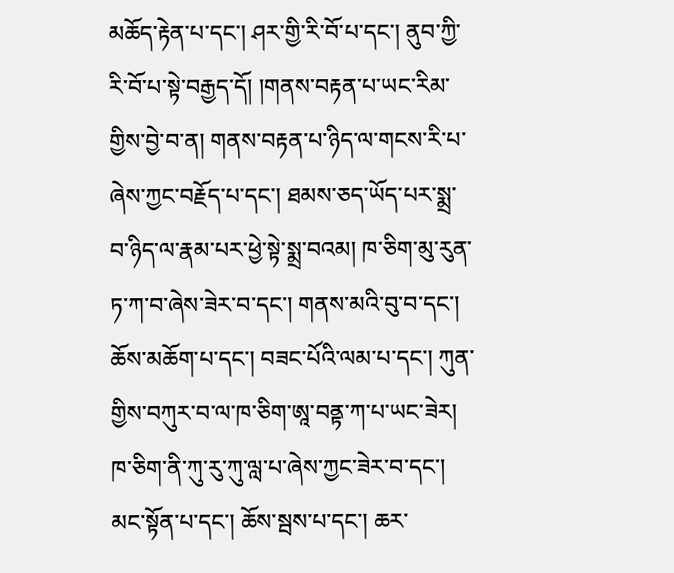མཆོད་རྟེན་པ་དང་། ཤར་གྱི་རི་བོ་པ་དང་། ནུབ་ཀྱི་རི་བོ་པ་སྟེ་བརྒྱད་དོ། །གནས་བརྟན་པ་ཡང་རིམ་གྱིས་བྱེ་བ་ན། གནས་བརྟན་པ་ཉིད་ལ་གངས་རི་པ་ཞེས་ཀྱང་བརྗོད་པ་དང་། ཐམས་ཅད་ཡོད་པར་སྨྲ་བ་ཉིད་ལ་རྣམ་པར་ཕྱེ་སྟེ་སྨྲ་བའམ། ཁ་ཅིག་མུ་རུན་ཏ་ཀ་བ་ཞེས་ཟེར་བ་དང་། གནས་མའི་བུ་བ་དང་། ཆོས་མཆོག་པ་དང་། བཟང་པོའི་ལམ་པ་དང་། ཀུན་གྱིས་བཀུར་བ་ལ་ཁ་ཅིག་ཨཱ་བནྟ་ཀ་པ་ཡང་ཟེར། ཁ་ཅིག་ནི་ཀུ་རུ་ཀུ་ལླ་པ་ཞེས་ཀྱང་ཟེར་བ་དང་། མང་སྟོན་པ་དང་། ཆོས་སྦས་པ་དང་། ཆར་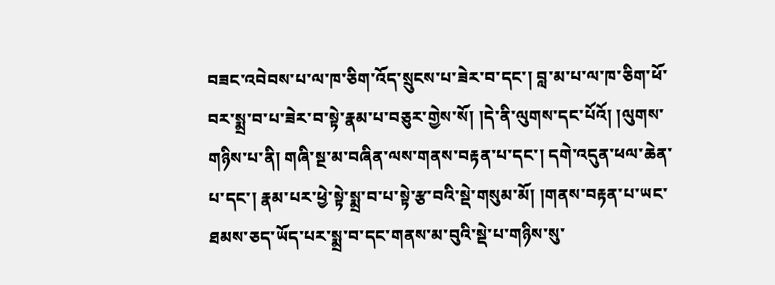བཟང་འབེབས་པ་ལ་ཁ་ཅིག་འོད་སྲུངས་པ་ཟེར་བ་དང་། བླ་མ་པ་ལ་ཁ་ཅིག་ཕོ་བར་སྨྲ་བ་པ་ཟེར་བ་སྟེ་རྣམ་པ་བཅུར་གྱེས་སོ། །དེ་ནི་ལུགས་དང་པོའོ། །ལུགས་གཉིས་པ་ནི། གཞི་སྔ་མ་བཞིན་ལས་གནས་བརྟན་པ་དང་། དགེ་འདུན་ཕལ་ཆེན་པ་དང་། རྣམ་པར་ཕྱེ་སྟེ་སྨྲ་བ་པ་སྟེ་རྩ་བའི་སྡེ་གསུམ་མོ། །གནས་བརྟན་པ་ཡང་ཐམས་ཅད་ཡོད་པར་སྨྲ་བ་དང་གནས་མ་བུའི་སྡེ་པ་གཉིས་སུ་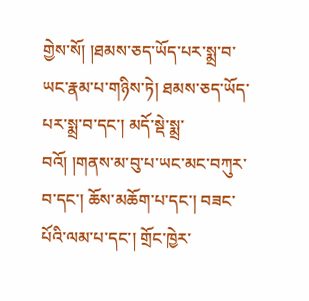གྱེས་སོ། །ཐམས་ཅད་ཡོད་པར་སྨྲ་བ་ཡང་རྣམ་པ་གཉིས་ཏེ། ཐམས་ཅད་ཡོད་པར་སྨྲ་བ་དང་། མདོ་སྡེ་སྨྲ་བའོ། །གནས་མ་བུ་པ་ཡང་མང་བཀུར་བ་དང་། ཆོས་མཆོག་པ་དང་། བཟང་པོའི་ལམ་པ་དང་། གྲོང་ཁྱེར་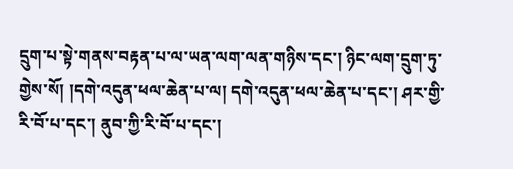དྲུག་པ་སྟེ་གནས་བརྟན་པ་ལ་ཡན་ལག་ལན་གཉིས་དང་། ཉིང་ལག་དྲུག་ཏུ་གྱེས་སོ། །དགེ་འདུན་ཕལ་ཆེན་པ་ལ། དགེ་འདུན་ཕལ་ཆེན་པ་དང་། ཤར་གྱི་རི་བོ་པ་དང་། ནུབ་ཀྱི་རི་བོ་པ་དང་།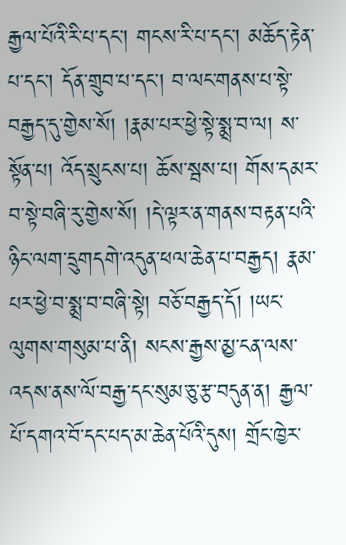རྒྱལ་པོའི་རི་པ་དང་། གངས་རི་པ་དང་། མཆོད་རྟེན་པ་དང་། དོན་གྲུབ་པ་དང་། བ་ལང་གནས་པ་སྟེ་བརྒྱད་དུ་གྱེས་སོ། །རྣམ་པར་ཕྱེ་སྟེ་སྨྲ་བ་ལ། ས་སྟོན་པ། འོད་སྲུངས་པ། ཆོས་སྦས་པ། གོས་དམར་བ་སྟེ་བཞི་རུ་གྱེས་སོ། །དེ་ལྟར་ན་གནས་བརྟན་པའི་ཉིང་ལག་དྲུགདགེ་འདུན་ཕལ་ཆེན་པ་བརྒྱད། རྣམ་པར་ཕྱེ་བ་སྨྲ་བ་བཞི་སྟེ། བཅོ་བརྒྱད་དོ། །ཡང་ལུགས་གསུམ་པ་ནི། སངས་རྒྱས་མྱ་ངན་ལས་འདས་ནས་ལོ་བརྒྱ་དང་སུམ་ཅུ་རྩ་བདུན་ན། རྒྱལ་པོ་དགའ་བོ་དང་པད་མ་ཆེན་པོའི་དུས། གྲོང་ཁྱེར་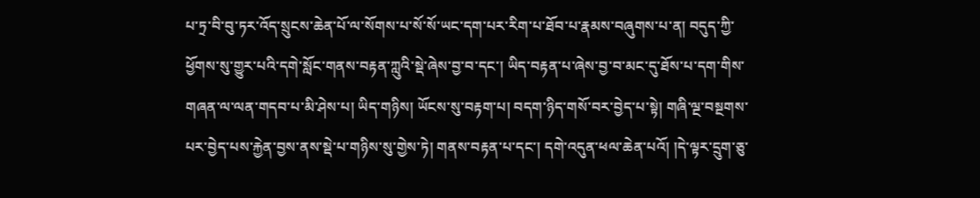པ་ཏྲ་བི་བུ་ཏར་འོད་སྲུངས་ཆེན་པོ་ལ་སོགས་པ་སོ་སོ་ཡང་དག་པར་རིག་པ་ཐོབ་པ་རྣམས་བཞུགས་པ་ན། བདུད་ཀྱི་ཕྱོགས་སུ་གྱུར་པའི་དགེ་སློང་གནས་བརྟན་ཀླུའི་སྡེ་ཞེས་བྱ་བ་དང་། ཡིད་བརྟན་པ་ཞེས་བྱ་བ་མང་དུ་ཐོས་པ་དག་གིས་གཞན་ལ་ལན་གདབ་པ་མི་ཤེས་པ། ཡིད་གཉིས། ཡོངས་སུ་བརྟག་པ། བདག་ཉིད་གསོ་བར་བྱེད་པ་སྟེ། གཞི་ལྔ་བསྔགས་པར་བྱེད་པས་རྐྱེན་བྱས་ནས་སྡེ་པ་གཉིས་སུ་གྱེས་ཏེ། གནས་བརྟན་པ་དང་། དགེ་འདུན་ཕལ་ཆེན་པའོ། །དེ་ལྟར་དྲུག་ཅུ་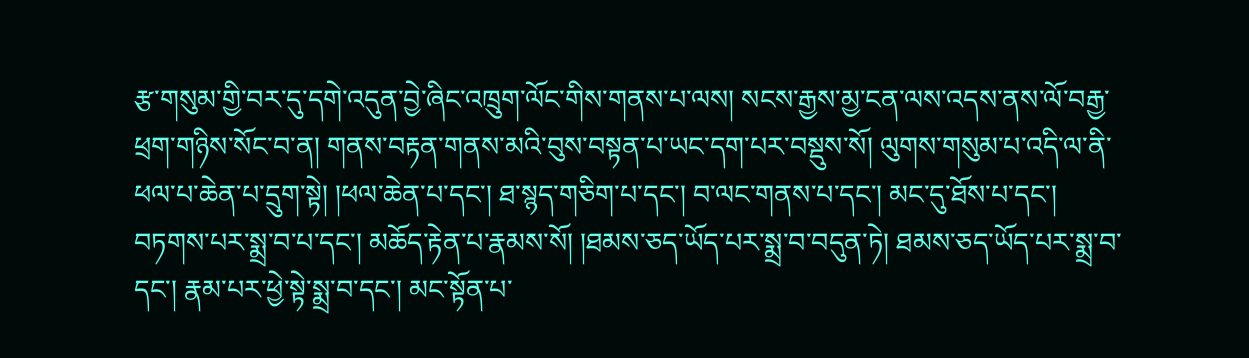རྩ་གསུམ་གྱི་བར་དུ་དགེ་འདུན་བྱེ་ཞིང་འཁྲུག་ལོང་གིས་གནས་པ་ལས། སངས་རྒྱས་མྱ་ངན་ལས་འདས་ནས་ལོ་བརྒྱ་ཕྲག་གཉིས་སོང་བ་ན། གནས་བརྟན་གནས་མའི་བུས་བསྟན་པ་ཡང་དག་པར་བསྡུས་སོ། ལུགས་གསུམ་པ་འདི་ལ་ནི་ཕལ་པ་ཆེན་པ་དྲུག་སྟེ། །ཕལ་ཆེན་པ་དང་། ཐ་སྙད་གཅིག་པ་དང་། བ་ལང་གནས་པ་དང་། མང་དུ་ཐོས་པ་དང་། བཏགས་པར་སྨྲ་བ་པ་དང་། མཆོད་རྟེན་པ་རྣམས་སོ། །ཐམས་ཅད་ཡོད་པར་སྨྲ་བ་བདུན་ཏེ། ཐམས་ཅད་ཡོད་པར་སྨྲ་བ་དང་། རྣམ་པར་ཕྱེ་སྟེ་སྨྲ་བ་དང་། མང་སྟོན་པ་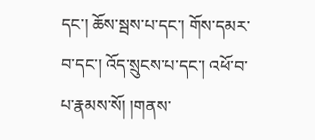དང་། ཆོས་སྦས་པ་དང་། གོས་དམར་བ་དང་། འོད་སྲུངས་པ་དང་། འཕོ་བ་པ་རྣམས་སོ། །གནས་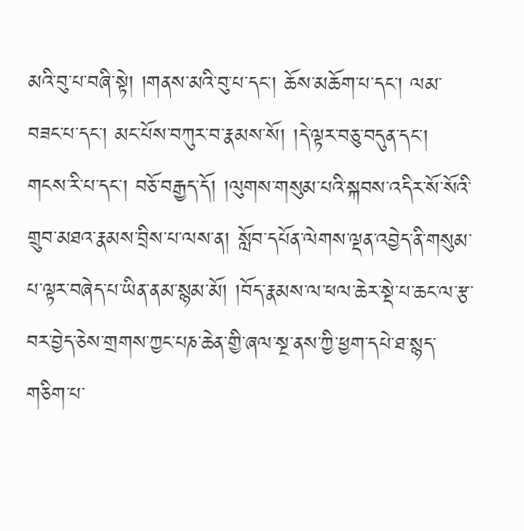མའི་བུ་པ་བཞི་སྟེ། །གནས་མའི་བུ་པ་དང་། ཆོས་མཆོག་པ་དང་། ལམ་བཟང་པ་དང་། མང་པོས་བཀུར་བ་རྣམས་སོ། །དེ་ལྟར་བཅུ་བདུན་དང་། གངས་རི་པ་དང་། བཅོ་བརྒྱད་དོ། །ལུགས་གསུམ་པའི་སྐབས་འདིར་སོ་སོའི་གྲུབ་མཐའ་རྣམས་བྲིས་པ་ལས་ན། སློབ་དཔོན་ལེགས་ལྡན་འབྱེད་ནི་གསུམ་པ་ལྟར་བཞེད་པ་ཡིན་ནམ་སྙམ་མོ། །བོད་རྣམས་ལ་ཕལ་ཆེར་སྡེ་པ་ཆང་ལ་རྩ་བར་བྱེད་ཅེས་གྲགས་ཀྱང་པཎ་ཆེན་གྱི་ཞལ་སྔ་ནས་ཀྱི་ཕྱག་དཔེ་ཐ་སྙད་གཅིག་པ་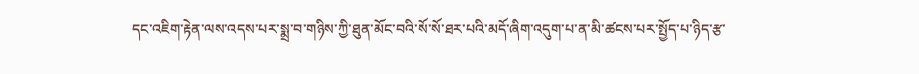དང་འཇིག་རྟེན་ལས་འདས་པར་སྨྲ་བ་གཉིས་ཀྱི་ཐུན་མོང་བའི་སོ་སོ་ཐར་པའི་མདོ་ཞིག་འདུག་པ་ན་མི་ཚངས་པར་སྤྱོད་པ་ཉིད་རྩ་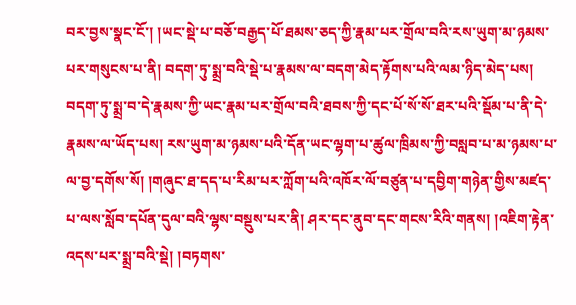བར་བྱས་སྣང་ངོ་། །ཡང་སྡེ་པ་བཅོ་བརྒྱད་པོ་ཐམས་ཅད་ཀྱི་རྣམ་པར་གྲོལ་བའི་རས་ཡུག་མ་ཉམས་པར་གསུངས་པ་ནི། བདག་ཏུ་སྨྲ་བའི་སྡེ་པ་རྣམས་ལ་བདག་མེད་རྟོགས་པའི་ལམ་ཉིད་མེད་པས། བདག་ཏུ་སྨྲ་བ་དེ་རྣམས་ཀྱི་ཡང་རྣམ་པར་གྲོལ་བའི་ཐབས་ཀྱི་དང་པོ་སོ་སོ་ཐར་པའི་སྡོམ་པ་ནི་དེ་རྣམས་ལ་ཡོད་པས། རས་ཡུག་མ་ཉམས་པའི་དོན་ཡང་ལྷག་པ་ཚུལ་ཁྲིམས་ཀྱི་བསླབ་པ་མ་ཉམས་པ་ལ་བྱ་དགོས་སོ། །གཞུང་ཐ་དད་པ་རིམ་པར་ཀློག་པའི་འཁོར་ལོ་བཙུན་པ་དབྱིག་གཉེན་གྱིས་མཛད་པ་ལས་སློབ་དཔོན་དུལ་བའི་ལྷས་བསྡུས་པར་ནི། ཤར་དང་ནུབ་དང་གངས་རིའི་གནས། །འཇིག་རྟེན་འདས་པར་སྨྲ་བའི་སྡེ། །བཏགས་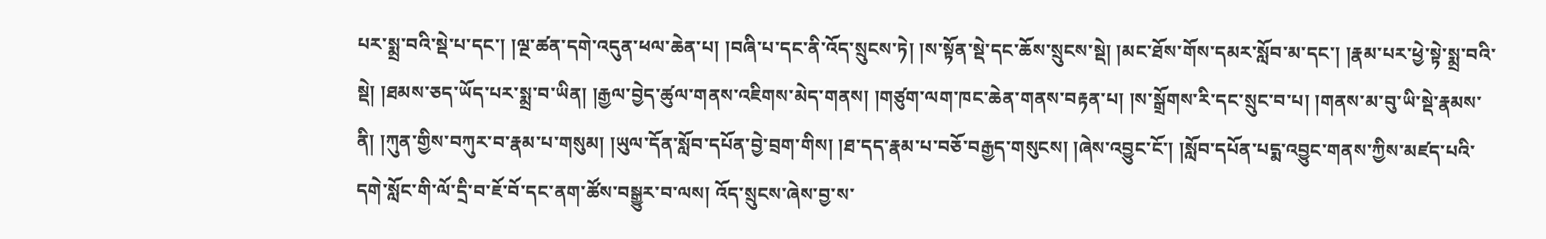པར་སྨྲ་བའི་སྡེ་པ་དང་། །ལྔ་ཚན་དགེ་འདུན་ཕལ་ཆེན་པ། །བཞི་པ་དང་ནི་འོད་སྲུངས་ཏེ། །ས་སྟོན་སྡེ་དང་ཆོས་སྲུངས་སྡེ། །མང་ཐོས་གོས་དམར་སློབ་མ་དང་། །རྣམ་པར་ཕྱེ་སྟེ་སྨྲ་བའི་སྡེ། །ཐམས་ཅད་ཡོད་པར་སྨྲ་བ་ཡིན། །རྒྱལ་བྱེད་ཚུལ་གནས་འཇིགས་མེད་གནས། །གཙུག་ལག་ཁང་ཆེན་གནས་བརྟན་པ། །ས་སྒྲོགས་རི་དང་སྲུང་བ་པ། །གནས་མ་བུ་ཡི་སྡེ་རྣམས་ནི། །ཀུན་གྱིས་བཀུར་བ་རྣམ་པ་གསུམ། །ཡུལ་དོན་སློབ་དཔོན་བྱེ་བྲག་གིས། །ཐ་དད་རྣམ་པ་བཅོ་བརྒྱད་གསུངས། །ཞེས་འབྱུང་ངོ་། །སློབ་དཔོན་པདྨ་འབྱུང་གནས་ཀྱིས་མཛད་པའི་དགེ་སློང་གི་ལོ་དྲི་བ་ཇོ་བོ་དང་ནག་ཚོས་བསྒྱུར་བ་ལས། འོད་སྲུངས་ཞེས་བྱ་ས་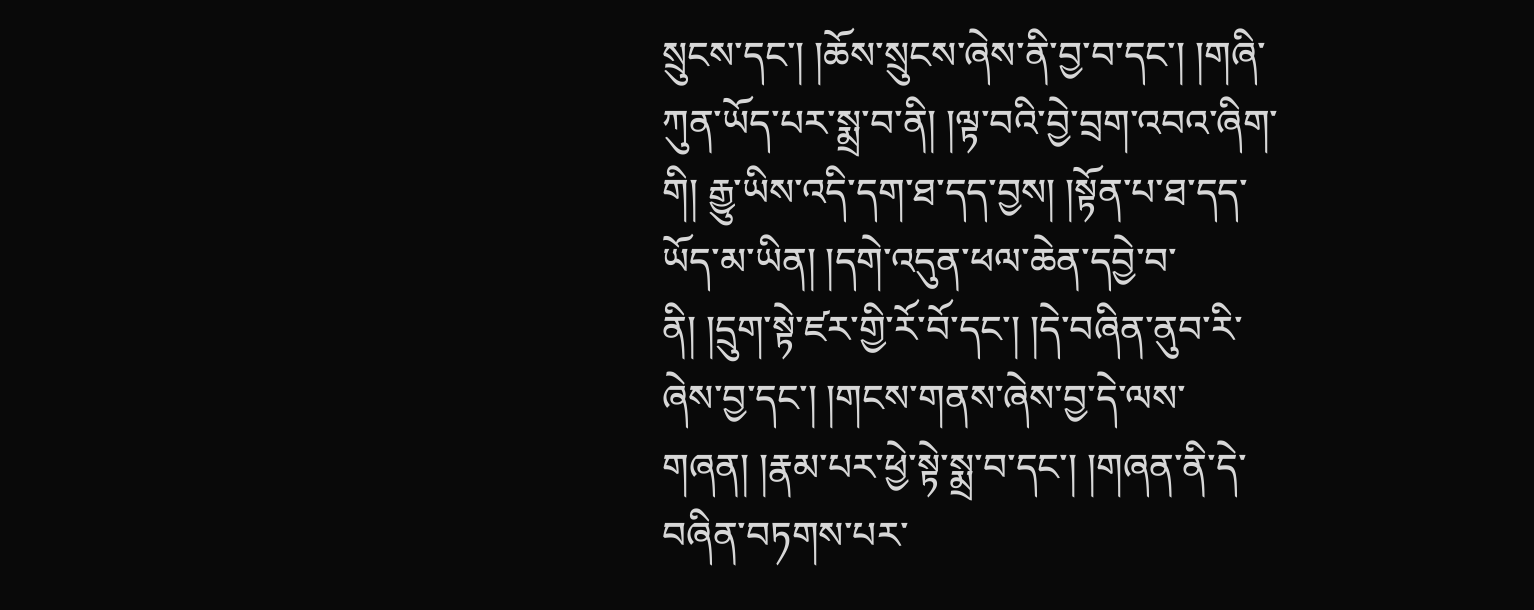སྲུངས་དང་། །ཆོས་སྲུངས་ཞེས་ནི་བྱ་བ་དང་། །གཞི་ཀུན་ཡོད་པར་སྨྲ་བ་ནི། །ལྟ་བའི་བྱེ་བྲག་འབའ་ཞིག་གི། རྒྱུ་ཡིས་འདི་དག་ཐ་དད་བྱས། །སྟོན་པ་ཐ་དད་ཡོད་མ་ཡིན། །དགེ་འདུན་ཕལ་ཆེན་དབྱེ་བ་ནི། །དྲུག་སྟེ་ཛར་གྱི་རོ་བོ་དང་། །དེ་བཞིན་ནུབ་རི་ཞེས་བྱ་དང་། །གངས་གནས་ཞེས་བྱ་དེ་ལས་གཞན། །རྣམ་པར་ཕྱེ་སྟེ་སྨྲ་བ་དང་། །གཞན་ནི་དེ་བཞིན་བཏགས་པར་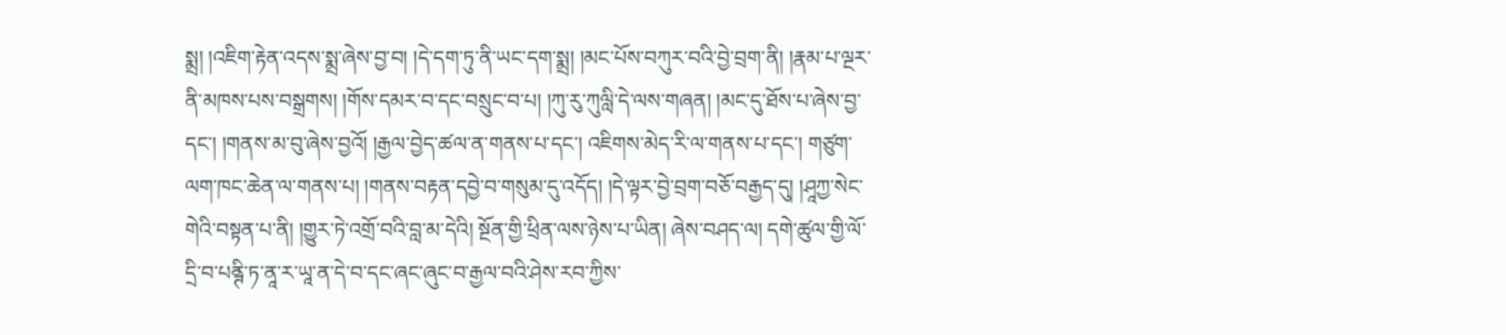སྨྲ། །འཇིག་རྟེན་འདས་སྨྲ་ཞེས་བྱ་བ། །དེ་དག་ཏུ་ནི་ཡང་དག་སྨྲ། །མང་པོས་བཀུར་བའི་བྱེ་བྲག་ནི། །རྣམ་པ་ལྔར་ནི་མཁས་པས་བསྒྲགས། །གོས་དམར་བ་དང་བསྲུང་བ་པ། །ཀུ་རུ་ཀུལླི་དེ་ལས་གཞན། །མང་དུ་ཐོས་པ་ཞེས་བྱ་དང་། །གནས་མ་བུ་ཞེས་བྱའོ། །རྒྱལ་བྱེད་ཚལ་ན་གནས་པ་དང་། འཇིགས་མེད་རི་ལ་གནས་པ་དང་། གཙུག་ལག་ཁང་ཆེན་ལ་གནས་པ། །གནས་བརྟན་དབྱེ་བ་གསུམ་དུ་འདོད། །དེ་ལྟར་བྱེ་བྲག་བཅོ་བརྒྱད་དུ། །ཤཱཀྱ་སེང་གེའི་བསྟན་པ་ནི། །གྱུར་ཏེ་འགྲོ་བའི་བླ་མ་དེའི། སྔོན་གྱི་ཕྲིན་ལས་ཉེས་པ་ཡིན། ཞེས་བཤད་ལ། དགེ་ཚུལ་གྱི་ལོ་དྲི་བ་པནྚི་ཏ་ནཱ་ར་ཡཱ་ན་དེ་བ་དང་ཞང་ཞུང་བ་རྒྱལ་བའི་ཤེས་རབ་ཀྱིས་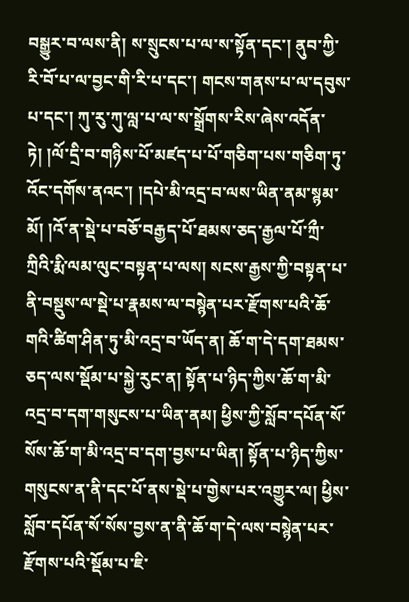བསྒྱུར་བ་ལས་ནི། ས་སྲུངས་པ་ལ་ས་སྟོན་དང་། ནུབ་ཀྱི་རི་བོ་པ་ལ་བྱང་གི་རི་པ་དང་། གངས་གནས་པ་ལ་དབུས་པ་དང་། ཀུ་རུ་ཀུ་ལླ་པ་ལ་ས་སྒྲོགས་རིས་ཞེས་འདོན་ཏེ། །ལོ་དྲི་བ་གཉིས་པོ་མཛད་པ་པོ་གཅིག་པས་གཅིག་ཏུ་འོང་དགོས་ནའང་། །དཔེ་མི་འདྲ་བ་ལས་ཡིན་ནམ་སྙམ་མོ། །འོ་ན་སྡེ་པ་བཅོ་བརྒྱད་པོ་ཐམས་ཅད་རྒྱལ་པོ་ཀྲྀ་ཀྲིའི་རྨི་ལམ་ལུང་བསྟན་པ་ལས། སངས་རྒྱས་ཀྱི་བསྟན་པ་ནི་བསྡུས་ལ་སྡེ་པ་རྣམས་ལ་བསྙེན་པར་རྫོགས་པའི་ཆོ་གའི་ཚིག་ཤིན་ཏུ་མི་འདྲ་བ་ཡོད་ན། ཆོ་ག་དེ་དག་ཐམས་ཅད་ལས་སྡོམ་པ་སྐྱེ་རུང་ན། སྟོན་པ་ཉིད་ཀྱིས་ཆོ་ག་མི་འདྲ་བ་དག་གསུངས་པ་ཡིན་ནམ། ཕྱིས་ཀྱི་སློབ་དཔོན་སོ་སོས་ཆོ་ག་མི་འདྲ་བ་དག་བྱས་པ་ཡིན། སྟོན་པ་ཉིད་ཀྱིས་གསུངས་ན་ནི་དང་པོ་ནས་སྡེ་པ་གྱེས་པར་འགྱུར་ལ། ཕྱིས་སློབ་དཔོན་སོ་སོས་བྱས་ན་ནི་ཆོ་ག་དེ་ལས་བསྙེན་པར་རྫོགས་པའི་སྡོམ་པ་ཇི་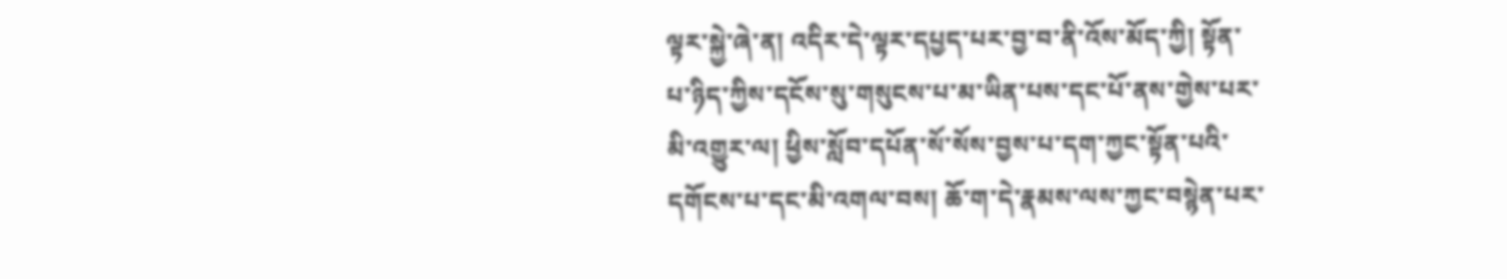ལྟར་སྐྱེ་ཞེ་ན། འདིར་དེ་ལྟར་དཔྱད་པར་བྱ་བ་ནི་འོས་མོད་ཀྱི། སྟོན་པ་ཉིད་ཀྱིས་དངོས་སུ་གསུངས་པ་མ་ཡིན་པས་དང་པོ་ནས་གྱེས་པར་མི་འགྱུར་ལ། ཕྱིས་སློབ་དཔོན་སོ་སོས་བྱས་པ་དག་ཀྱང་སྟོན་པའི་དགོངས་པ་དང་མི་འགལ་བས། ཆོ་ག་དེ་རྣམས་ལས་ཀྱང་བསྙེན་པར་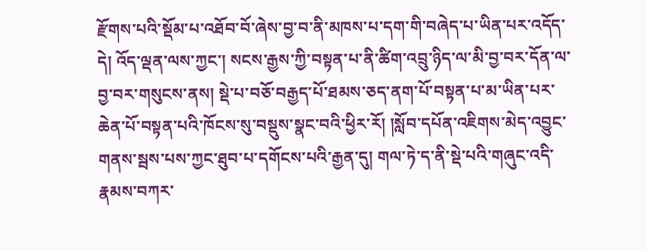རྫོགས་པའི་སྡོམ་པ་འཐོབ་བོ་ཞེས་བྱ་བ་ནི་མཁས་པ་དག་གི་བཞེད་པ་ཡིན་པར་འདོད་དེ། འོད་ལྡན་ལས་ཀྱང་། སངས་རྒྱས་ཀྱི་བསྟན་པ་ནི་ཚིག་འབྲུ་ཉིད་ལ་མི་བྱ་བར་དོན་ལ་བྱ་བར་གསུངས་ནས། སྡེ་པ་བཅོ་བརྒྱད་པོ་ཐམས་ཅད་ནག་པོ་བསྟན་པ་མ་ཡིན་པར་ཆེན་པོ་བསྟན་པའི་ཁོངས་སུ་བསྡུས་སྣང་བའི་ཕྱིར་རོ། །སློབ་དཔོན་འཇིགས་མེད་འབྱུང་གནས་སྦས་པས་ཀྱང་ཐུབ་པ་དགོངས་པའི་རྒྱན་དུ། གལ་ཏེ་ད་ནི་སྡེ་པའི་གཞུང་འདི་རྣམས་བཀར་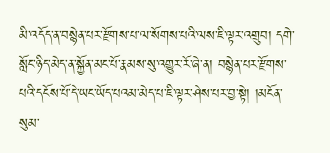མི་འདོད་ན་བསྙེན་པར་རྫོགས་པ་ལ་སོགས་པའི་ལས་ཇི་ལྟར་འགྲུབ། དགེ་སློང་ཉིད་མེད་ན་སྐྱོན་མང་པོ་རྣམས་སུ་འགྱུར་རོ་ཞེ་ན། བསྙེན་པར་རྫོགས་པའི་དངོས་པོ་དེ་ཡང་ཡོད་པའམ་མེད་པ་ཇི་ལྟར་ཤེས་པར་བྱ་སྟེ། །མངོན་སུམ་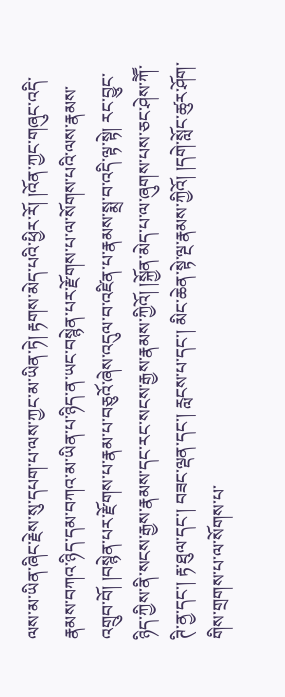ལས་མ་ཡིན་ཞིང་རྗེས་སུ་དཔག་པ་ལས་ཀྱང་མ་ཡིན་ཏེ། རྟགས་མེད་པའི་ཕྱིར་རོ། །འོན་ཀྱང་གཞུང་འདི་རྣམས་བཀའ་ཉིད་དམ་བཀའ་མ་ཡིན་པ་ཉིད་ན་ཡང་བསྙེན་པར་རྫོགས་པ་ལ་སོགས་པའི་ལས་རྣམས་འགྲུབ་བོ། །བསྙེན་པར་རྫོགས་པ་རྣམ་པ་བཅུའོ་ཞེས་འདུལ་བ་འཛིན་པ་རྣམས་སྨྲ་བ་འདི་ལྟ་སྟེ། རང་བྱུང་ཉིད་ཀྱིས་ནི་སངས་རྒྱས་རྣམས་དང་རང་སངས་རྒྱས་རྣམས་ཀྱིའོ། །སྐྱོན་མེད་པ་ལ་ཞུགས་པས་ཅང་ཤེས་ཀཽ་ཊི་ནྱ་དང་། རྟ་ཐུལ་དང་། བཟང་ལྡན་དང་། རླངས་པ་དང་། མིང་ཆེན་སྟེ་ལྔ་རྣམས་ཀྱིའོ། །དགེ་སློང་ཚུར་ཤོག་གིས་གྲགས་པ་ལ་སོགས་པ་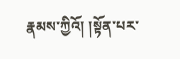རྣམས་ཀྱིའོ། །སྟོན་པར་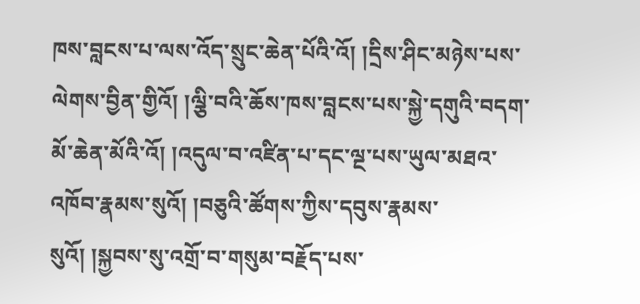ཁས་བླངས་པ་ལས་འོད་སྲུང་ཆེན་པོའི་འོ། །དྲིས་ཤིང་མཉེས་པས་ལེགས་བྱིན་གྱིའོ། །ལྕི་བའི་ཆོས་ཁས་བླངས་པས་སྐྱེ་དགུའི་བདག་མོ་ཆེན་མོའི་འོ། །འདུལ་བ་འཛིན་པ་དང་ལྔ་པས་ཡུལ་མཐའ་འཁོབ་རྣམས་སུའོ། །བཅུའི་ཚོགས་ཀྱིས་དབུས་རྣམས་སུའོ། །སྐྱབས་སུ་འགྲོ་བ་གསུམ་བརྗོད་པས་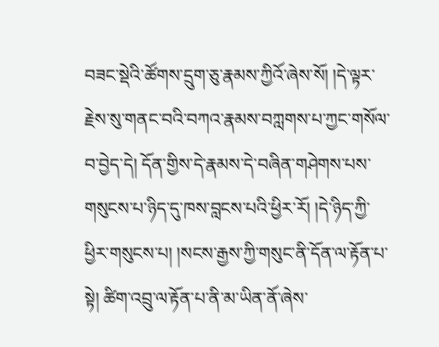བཟང་སྡེའི་ཚོགས་དྲུག་ཅུ་རྣམས་ཀྱིའོ་ཞེས་སོ། །དེ་ལྟར་རྗེས་སུ་གནང་བའི་བཀའ་རྣམས་བཀླགས་པ་ཀྱང་གསོལ་བ་བྱེད་དེ། དོན་གྱིས་དེ་རྣམས་དེ་བཞིན་གཤེགས་པས་གསུངས་པ་ཉིད་དུ་ཁས་བླངས་པའི་ཕྱིར་རོ། །དེ་ཉིད་ཀྱི་ཕྱིར་གསུངས་པ། །སངས་རྒྱས་ཀྱི་གསུང་ནི་དོན་ལ་རྟོན་པ་སྟེ། ཚིག་འབྲུ་ལ་རྟོན་པ་ནི་མ་ཡིན་ནོ་ཞེས་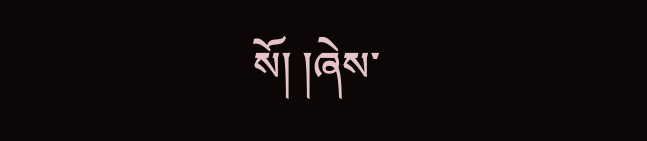སོ། །ཞེས་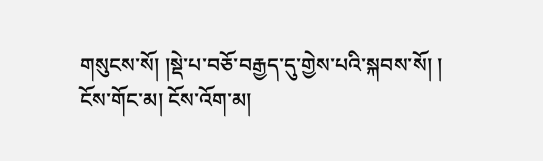གསུངས་སོ། །སྡེ་པ་བཅོ་བརྒྱད་དུ་གྱེས་པའི་སྐབས་སོ། །
ངོས་གོང་མ། ངོས་འོག་མ།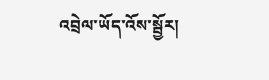འབྲེལ་ཡོད་འོས་སྦྱོར།